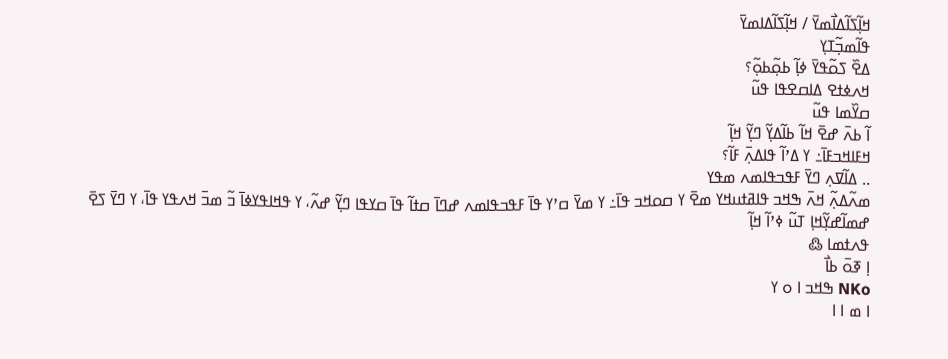ߞߊ߲߬ߖߊ߬ߡߊ߯ߘߌ߫ / ߞߊ߲߬ߖߊ߬ߡߊߘߌ߫
ߟߊ߬ߘߏ߲߬ߠߌ߲
ߡߐ߰ ߖߋ߬ߟߌ߫ ߦߊ߲߬ ߕߋ߲߬ߕߋ߲߬؟
ߞߍߦߙߐ ߡߊߛߐߟߊ ߟߎ߬
ߛߌ߰ߘߊ ߟߎ߬
ߊ߬ ߕߍ߫ ߝߐ߫ ߞߊ߬ ߕߊ߬ߡߌ߲߬ ߣߌ߲߬ ߞߊ߲߬
ߞߓߊߞߏߓߊ߫߸ ߌ ߡߴߊ߬ ߟߊߡߍ߲߫ ߓߊ߬؟
.. ߡߊ߬ߜߍ߲ ߣߌ߫ ߓߟߏߟߊߘߍ ߘߟߌ
ߘߍ߬ߡߍ߲߬ ߞߍ߫ ߒߞߏ ߟߊߥߙߎߞߌ ߘߐ߫ ߌ ߛߋߞߏ ߟߊ߫߸ ߌ ߘߌ߫ ߛߴߌ ߟߊ߫ ߓߟߏߟߊߘߍ ߝߣߊ߫ ߛߙߊ߬ ߟߊ߫ ߛߌߟߊ ߣߌ߲߬ ߝߍ߬، ߌ ߟߞߊߟߌߦߊ߫ ߏ߬ ߘߏ߫ ߞߍߟߌ ߟߊ߫، ߌ ߣߌ߫ ߖߐ߫
ߝߘߊ߬ߝߌ߲߬ߞߊ߲ ߠߎ߬ ߦߴߊ߬ ߞߊ߲߬
ߟߍߙߘߊ ߷
ߊ߲ ߧߋ߫ ߕߊ߯
NKo ߒߞߏ ߊ ߋ ߌ
ߊ ߘ ߊ ߊ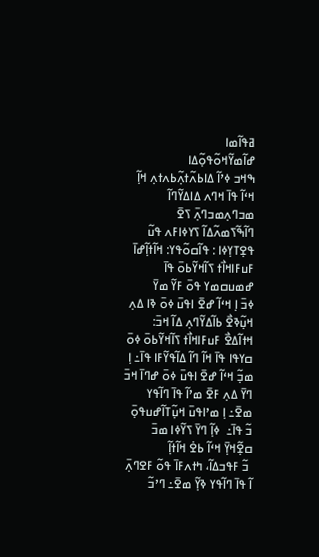ߥߟߊ߬ߘߊ
ߝߊ߬ߘߌ߬ߞߋ߬ߟߋ߲߬ߡߊ
ߒߞߏ ߦߴߊ߬ ߡߊߕߍ߬ߙߍ߲߬ߕߍߙߍ߲ ߞߊ߲߬ ߞߵߊ߬ ߟߊ߫ ߞߣߍ ߡߊߡߌ߬ߣߊ߬ ߘߏߣߍ߲ߘߏߣߍ߲߫ ߖߐ߫
ߣߊ߬ߒ߬ߖߘߍ߬ߡߊ߬ ߖߌߦߊߓߍ ߟߎ߬
ߟߐ߲ߠߌ߲ߦߊ : ߟߊ߬ߛߋ߬ߟߌ: ߞߊ߬ߙߊ߲߬ߝߊ߫ ߓߎߓߊߞߊ߯ߙ ߖߊ߬ߞߌ߬ߕߋ߫ ߟߊ߫ ߝߘߎߛߘߌ ߟߋ߫ ߓߌ߬ ߘߌ߫
ߦߏ߫ ߊ߲ ߞߵߊ߬ ߝߐ߫ ߊߟߎ߫ ߦߋ߫ ߢߊ ߡߍ߲ ߞߎ߲߬ߢߐ߯ ߕߊ߬ߡߌ߬ߣߍ߲ ߡߊ߬ ߞߏ߫: ߞߙߊ߬ߡߐ߯ ߓߎߓߊߞߊ߯ߙ ߖߊ߬ߞߌ߬ߕߋ߫ ߦߋ߫ ߛߌߟߊ ߟߊ߫ ߞߊ߬ ߣߊ߬ ߡߊ߬ߟߌ߬ߓߊ ߟߊ߫߸ ߊ߲ ߘߏ߲߬ ߞߵߊ߬ ߝߐ߫ ߊߟߎ߫ ߦߋ߫ ߝߣߊ߫ ߞߏ߫ ߣߌ߫ ߡߍ߲ ߓߐ߫ ߘߴߊ߬ ߟߊ߫ ߣߊ߬ߟߌ ߘߐ߫߸ ߊ߲ ߘߴߊߟߎ߫ ߞߎ߲߬ߠߊ߬ߝߎߟߋ߲߫ ߏ߬ ߟߊ߫߸  ߦߊ߲߬ ߣߌ߫ ߖߌ߬ߦߊ ߘߏ߫ ߛߐ߲߬ߞߌ߲߫ ߞߵߊ߬ ߕߐ߭ ߞߊ߬ߙߊ߲߬
 ߏ߬ ߓߟߏߡߊ߬، ߤߙߍߓߊ߫ ߟߋ߬ ߓߐߣߍ߲߫ ߊ߬ ߟߊ߫ ߣߊ߬ߟߌ ߢߌ߲߬ ߘߐ߫߸ ߣߴߏ߬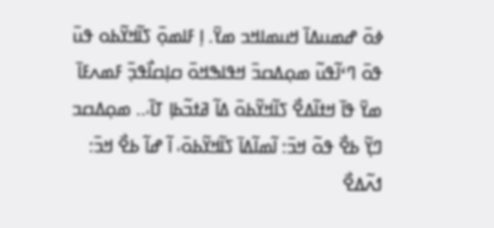ߦߋ߫ ߝߘߎߡߊ߫ ߞߎߘߊߞߏ ߘߌ߫. ߊ߲ ߓߊߘߋ߲߫ ߖߊ߬ߞߌ߬ߕߋ ߟߎ߫ ߟߋ߫ ߣߵߊ߬ߟߎ߬ ߘߋ߲ߡߛߏ߫ ߞߟߊߒߞߋ߫ ߛߊ߲ߛߊ߯ߟߏ߲߫ ߓߘߍߓߊ߫ ߘߌ߫ ߟߊ߫ ߞߙߊ߬ߡߐ߯ ߖߊ߬ߞߌ߬ߕߋ߫ ߡߊ߬ ߥߙߏ߬ߕߊ߲ ߠߊ߫،.. ߘߋ߲ߡߛߏ ߣߌ߲߬ ߕߐ߯ ߟߋ߬ ߞߏ߫: ߊ߬ߘߊ߬ߡߊ߫ ߖߊ߬ߞߌ߬ߕߋ߫، ߊ߬ ߝߊ߬ ߕߐ߯ ߞߏ߫: ߗߍ߬ߡߐ߯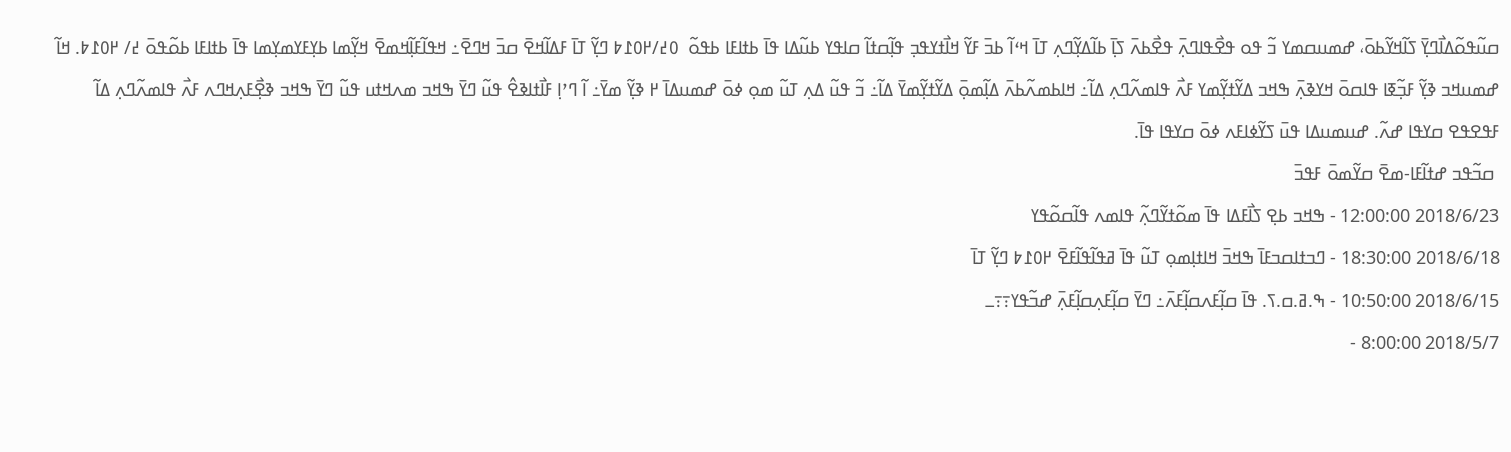ߛߎ߬ߟߋ߬ߡߊ߯ߣߌ߲߫ ߖߊ߬ߞߌ߬ߕߋ߫، ߝߘߎߛߘߌ ߏ߬ ߟߋ ߟߐ߯ߟߊߣߍ߲߫ ߟߐ߯ߕߍ߫ ߖߊ߲߫ ߕߊ߬ߡߌ߲߬ߣߍ߲ ߠߊ߫ ߞߵߊ߬ ߕߏ߫ ߓߌ߬ ߞߊ߯ߙߌߟߏ߲ ߟߊ߲߬ߛߙߊ߬ ߛߊߟߌ ߕߎ߬ߡߊ ߟߊ߫ ߕߙߊߓߊ ߕߟߋ߬  ߀߄/߂߀߁߈ ߣߌ߲߬ ߠߊ߫ ߓߡߊ߬ߞߐ߫ ߛߏ߫ ߞߣߐ߫߸ ߞߟߊ߬ߓߊ߲߬ߞߘߐ߫ ߞߌ߲߬ߘߊ ߕߌ߲ߓߌߘߌ߲ߘߊ ߟߊ߫ ߕߙߊߓߊ ߕߋ߬ߟߋ߫ ߄/ ߂߀߁߈. ߞߊ߬ ߝߘߎߞߏ ߢߌ߲߬ ߓߏ߲߬ߧߊ ߟߊߛߋ߫ ߞߌߢߍ߲߫ ߒߞߏ ߡߌ߬ߙߌ߲߬ߘߌ ߓߍ߯ ߟߊߘߍ߬ߣߍ߲ ߡߊ߬߸ ߞߊߕߘߍ߬ߕߍ߫ ߡߊ߲߬ߘߋ߲߫ ߡߌ߬ߙߌ߲߬ߘߌ߫ ߡߊ߬߸ ߏ߬ ߟߎ߬ ߡߍ߲ ߠߎ߬ ߘߋ߲ ߦߋ߫ ߝߘߎߡߊ߫ ߂ ߢߌ߲߬ ߘߌ߫߸ ߊ߬ ߣߴߊ߲ ߓߊ߯ߙߊߢߐ߮ ߟߎ߬ ߣߌ߫ ߒߞߏ ߘߍߞߙߎ ߟߎ߬ ߣߌ߫ ߒߞߏ ߢߐ߲߯ߓߍ߲ߞߣߍ ߓߍ߯ ߟߊߘߍ߬ߣߍ߲ ߡߊ߬ ߓߟߐߟߐ ߛߌߟߊ ߝߍ߬. ߝߎߘߎߡߊ ߟߎ߫ ߖߌ߬ߦߊߓߍ ߦߋ߫ ߛߌߟߊ ߟߊ߫.
 ߛߏ߬ߟߏ ߝߙߊ߬ߓߊ-ߘߐ߫ ߛߌ߬ߘߋ߫ ߓߟߏ߫
2018/6/23 12:00:00 - ߒߞߏ ߕߐ߲ ߖߊ߯ߓߡߊ ߟߊ߫ ߘߋ߬ߙߌ߬ߣߍ߲߬ ߟߊߘߍ ߟߊ߬ߛߋ߬ߟߌ
2018/6/18 18:30:00 - ߣߏߙߊߛߏߓߊ߫ ߒߞߏ߫ ߞߊߙߊ߲ߘߋ߲ ߠߎ߬ ߟߊ߫ ߥߟߊ߬ߟߊ߬ߓߐ߫ ߂߀߁߈ ߣߌ߲߬ ߠߊ߫
2018/6/15 10:50:00 - ߒ.ߥ.ߛ.ߖ. ߟߊ߫ ߛߊ߲߬ߓߍߛߊ߲߬ߓߍ߫߸ ߣߌ߫ ߛߊ߲߬ߓߍ߲ߛߊ߲߬ߓߍ߲߫ ߝߏ߬ߟߌ߹߹ߺ
2018/5/7 8:00:00 -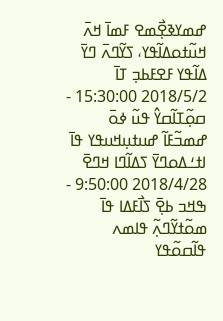ߝߘߌߢߐ߲߯ߘߐ ߓߘߊ߫ ߞߍ߫ ߞߎ߬ߙߋߡߊ߬ߟߌ، ߖߌ߬ߣߍ߫ ߣߌ߫ ߡߊ߬ߟߌ ߓߐߓߕߏ߲ ߠߊ߫
2018/5/2 15:30:00 - ߛߋ߲߬ߠߊ߬ߛߌ߮ ߟߎ߬ ߦߋ߫ ߝߘߏ߬ߓߊ߬ ߝߎߙߎ߲ߞߎߟߌ ߟߊ߫ ߊߙߑߡߋߣߌ߫ ߖߡߊ߬ߣߊ ߞߣߐ߫
2018/4/28 9:50:00 - ߒߞߏ ߕߐ߲߫ ߖߊ߯ߓߡߊ ߟߊ߫ ߘߋ߬ߙߌ߬ߣߍ߲߬ ߟߊߘߍ ߟߊ߬ߛߋ߬ߟߌ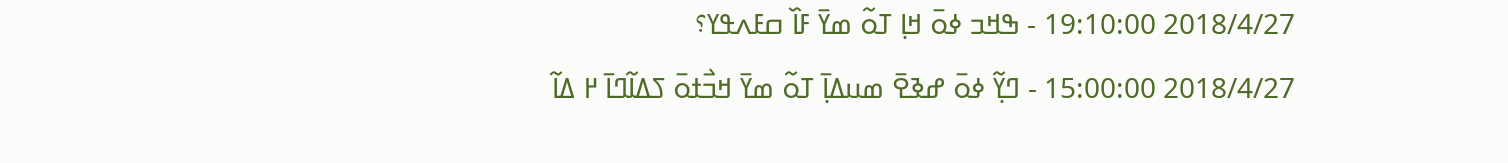2018/4/27 19:10:00 - ߒߞߏ ߦߋ߫ ߞߊ߲ ߠߋ߬ ߘߌ߫ ߓߊ߰ ߛߓߍߟߌ؟
2018/4/27 15:00:00 - ߣߌ߲߬ ߦߋ߫ ߝߢߐ߫ ߘߎߡߊ߲߫ ߠߋ߬ ߘߌ߫ ߞߏ߯ߙߋ߫ ߖߡߊ߬ߣߊ߫ ߂ ߡߊ߬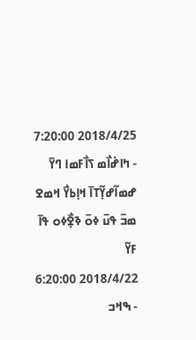2018/4/25 7:20:00 - ߤߊߝ߭ߊ߯ߘ ߖߊ߯ߓߘߊ ߣߌ߫ ߝߘߊ߬ߝߌ߲߬ߠߊ߫ ߞߊ߲ߕߌ߯ ߞߘߐ ߘߏ߫ ߟߎ߫ ߦߋ߫ ߢߐ߲߯ߦߋ ߟߊ߫ ߓߌ߬
2018/4/22 6:20:00 - ߒߞߏ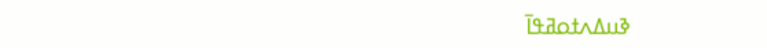ߢߎߡߍߙߋߥߟߊ߫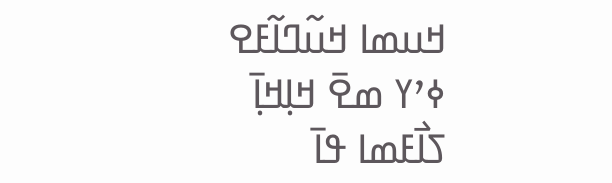ߞߎߘߊ ߞߎ߬ߣߊ߬ߓߐ ߦߴߌ ߘߐ߫ ߞߊ߲ߞߊ߲߫ ߖߊ߯ߓߘߊ ߟߊ߫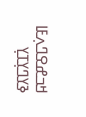ߞߏߝߐߣߍ߲ߓߊ
ߢߌߣߌ߲ߠߌ߲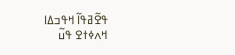ߟߐ߬ߥߟߊ߬ ߞߟߏߡߊ
ߞߍߦߙߐ ߟߎ߬